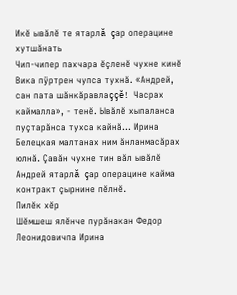Икĕ ывăлĕ те ятарлă çар операцине хутшăнать
Чип-чипер пахчара ĕçленĕ чухне кинĕ Вика пÿртрен чупса тухнă. «Андрей, сан пата шăнкăравлаççĕ! Часрах каймалла», - тенĕ. Ывăлĕ хыпаланса пуçтарăнса тухса кайнă... Ирина Белецкая малтанах ним ăнланмасăрах юлнă. Çавăн чухне тин вăл ывăлĕ Андрей ятарлă çар операцине кайма контракт çырнине пĕлнĕ.
Пилĕк хĕр
Шĕмшеш ялĕнче пурăнакан Федор Леонидовичпа Ирина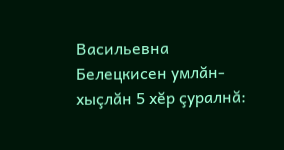Васильевна Белецкисен умлăн-хыçлăн 5 хĕр çуралнă: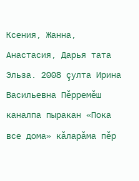Ксения, Жанна, Анастасия, Дарья тата Эльза. 2008 çулта Ирина Васильевна Пĕрремĕш каналпа пыракан «Пока все дома» кăларăма пĕр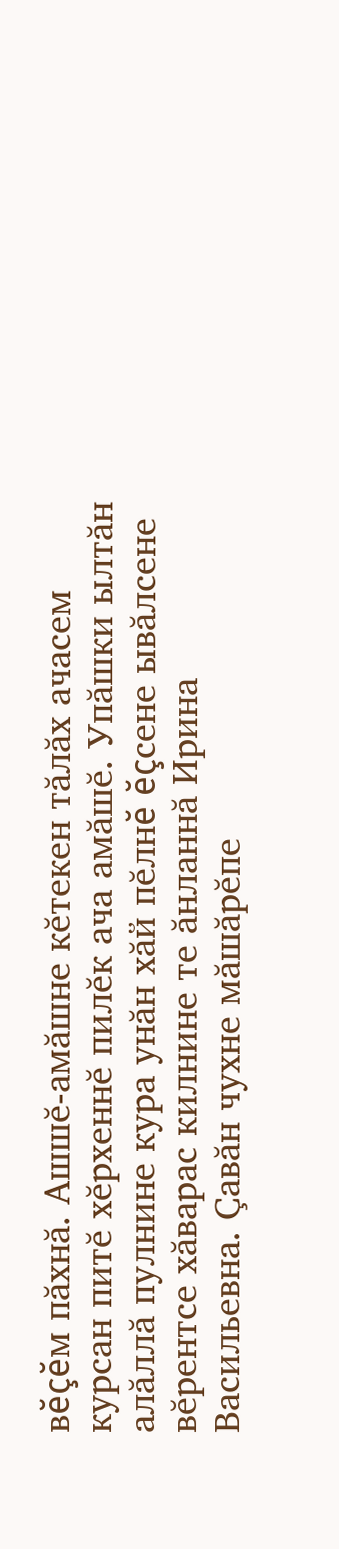вĕçĕм пăхнă. Ашшĕ-амăшне кĕтекен тăлăх ачасем курсан питĕ хĕрхеннĕ пилĕк ача амăшĕ. Упăшки ылтăн алăллă пулнине кура унăн хăй пĕлнĕ ĕçсене ывăлсене вĕрентсе хăварас килнине те ăнланнă Ирина Васильевна. Çавăн чухне мăшăрĕпе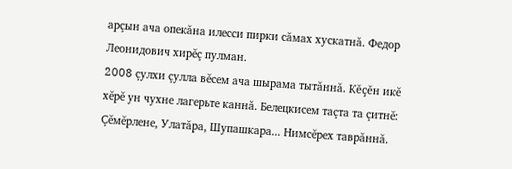арçын ача опекăна илесси пирки сăмах хускатнă. Федор Леонидович хирĕç пулман.
2008 çулхи çулла вĕсем ача шырама тытăннă. Кĕçĕн икĕ хĕрĕ ун чухне лагерьте каннă. Белецкисем таçта та çитнĕ: Çĕмĕрлене, Улатăра, Шупашкара... Нимсĕрех таврăннă.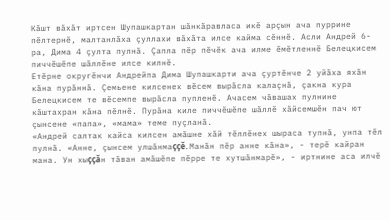Кăшт вăхăт иртсен Шупашкартан шăнкăравласа икĕ арçын ача пуррине пĕлтернĕ, малтанлăха çуллахи вăхăта илсе кайма сĕннĕ. Асли Андрей 6-ра, Дима 4 çулта пулнă. Çапла пĕр пĕчĕк ача илме ĕмĕтленнĕ Белецкисем пиччĕшĕпе шăллĕне илсе килнĕ.
Етĕрне округĕнчи Андрейпа Дима Шупашкарти ача çуртĕнче 2 уйăха яхăн кăна пурăннă. Çемьене килсенех вĕсем вырăсла калаçнă, çакна кура Белецкисем те вĕсемпе вырăсла пупленĕ. Ачасем чăвашах пулнине кăштахран кăна пĕлнĕ. Пурăна киле пиччĕшĕпе шăллĕ хăйсемшĕн пач ют çынсене «папа», «мама» теме пуçланă.
«Андрей салтак кайса килсен амăшне хăй тĕллĕнех шыраса тупнă, унпа тĕл пулнă. «Анне, çынсем улшăнмаççĕ. Манăн пĕр анне кăна», - терĕ кайран мана. Ун хыççăн тăван амăшĕпе пĕрре те хутшăнмарĕ», - иртнине аса илчĕ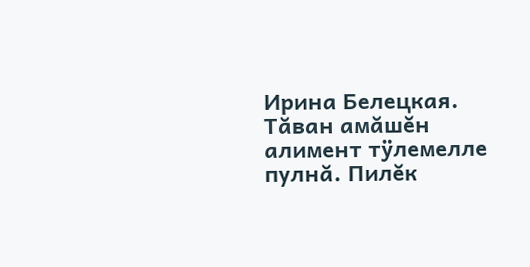Ирина Белецкая.
Тăван амăшĕн алимент тÿлемелле пулнă. Пилĕк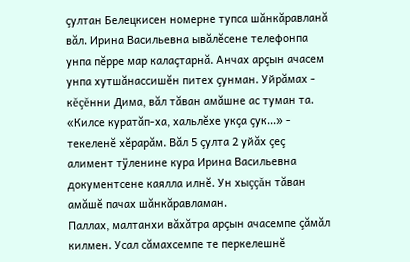çултан Белецкисен номерне тупса шăнкăравланă вăл. Ирина Васильевна ывăлĕсене телефонпа унпа пĕрре мар калаçтарнă. Анчах арçын ачасем унпа хутшăнассишĕн питех çунман. Уйрăмах - кĕçĕнни Дима, вăл тăван амăшне ас туман та. «Килсе куратăп-ха, хальлĕхе укçа çук...» - текеленĕ хĕрарăм. Вăл 5 çулта 2 уйăх çеç алимент тÿленине кура Ирина Васильевна документсене каялла илнĕ. Ун хыççăн тăван амăшĕ пачах шăнкăравламан.
Паллах, малтанхи вăхăтра арçын ачасемпе çăмăл килмен. Усал сăмахсемпе те перкелешнĕ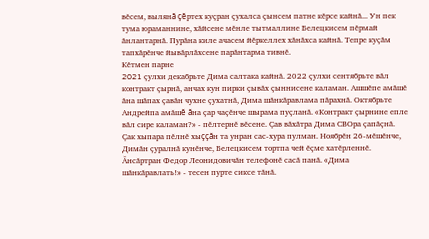вĕсем, вылянă çĕртех куçран çухалса çынсем патне кĕрсе кайнă... Ун пек тума юраманнине, хăйсене мĕнле тытмаллине Белецкисем пĕрмай ăнлантарнă. Пурăна киле ачасем йĕркеллех хăнăхса кайнă. Тепре куçăм тапхăрĕнче йывăрлăхсене парăнтарма тивнĕ.
Кĕтмен парне
2021 çулхи декабрьте Дима салтака кайнă. 2022 çулхи сентябрьте вăл контракт çырнă, анчах кун пирки çывăх çыннисене каламан. Ашшĕпе амăшĕ ăна шăпах çавăн чухне çухатнă, Дима шăнкăравлама пăрахнă. Октябрьте Андрейпа амăшĕ ăна çар чаçĕнче шырама пуçланă. «Контракт çырнине епле вăл сире каламан?» - пĕлтернĕ вĕсене. Çав вăхăтра Дима СВОра çапăçнă. Çак хыпара пĕлнĕ хыççăн та унран сас-хура пулман. Ноябрĕн 26-мĕшĕнче, Димăн çуралнă кунĕнче, Белецкисем тортпа чей ĕçме хатĕрленнĕ. Ăнсăртран Федор Леонидовичăн телефонĕ сасă панă. «Дима шăнкăравлать!» - тесен пурте сиксе тăнă.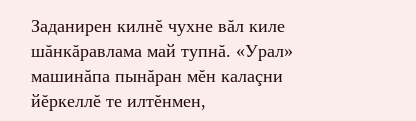Заданирен килнĕ чухне вăл киле шăнкăравлама май тупнă. «Урал» машинăпа пынăран мĕн калаçни йĕркеллĕ те илтĕнмен,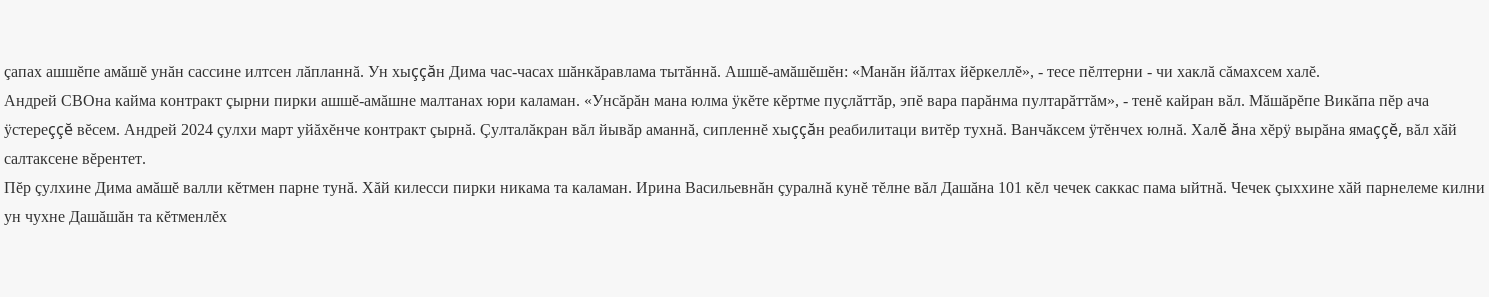çапах ашшĕпе амăшĕ унăн сассине илтсен лăпланнă. Ун хыççăн Дима час-часах шăнкăравлама тытăннă. Ашшĕ-амăшĕшĕн: «Манăн йăлтах йĕркеллĕ», - тесе пĕлтерни - чи хаклă сăмахсем халĕ.
Андрей СВОна кайма контракт çырни пирки ашшĕ-амăшне малтанах юри каламан. «Унсăрăн мана юлма ÿкĕте кĕртме пуçлăттăр, эпĕ вара парăнма пултарăттăм», - тенĕ кайран вăл. Мăшăрĕпе Викăпа пĕр ача ÿстереççĕ вĕсем. Андрей 2024 çулхи март уйăхĕнче контракт çырнă. Çулталăкран вăл йывăр аманнă, сипленнĕ хыççăн реабилитаци витĕр тухнă. Ванчăксем ÿтĕнчех юлнă. Халĕ ăна хĕрÿ вырăна ямаççĕ, вăл хăй салтаксене вĕрентет.
Пĕр çулхине Дима амăшĕ валли кĕтмен парне тунă. Хăй килесси пирки никама та каламан. Ирина Васильевнăн çуралнă кунĕ тĕлне вăл Дашăна 101 кĕл чечек саккас пама ыйтнă. Чечек çыххине хăй парнелеме килни ун чухне Дашăшăн та кĕтменлĕх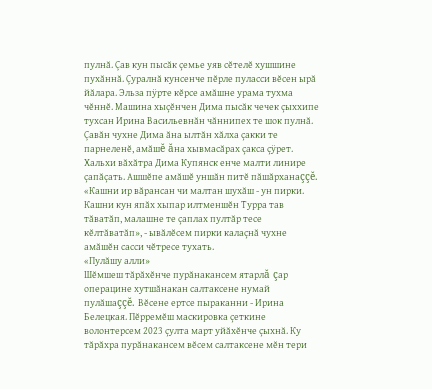пулнă. Çав кун пысăк çемье уяв сĕтелĕ хушшине пухăннă. Çуралнă кунсенче пĕрле пуласси вĕсен ырă йăлара. Эльза пÿрте кĕрсе амăшне урама тухма чĕннĕ. Машина хыçĕнчен Дима пысăк чечек çыххипе тухсан Ирина Васильевнăн чăннипех те шок пулнă. Çавăн чухне Дима ăна ылтăн хăлха çакки те парнеленĕ, амăшĕ ăна хывмасăрах çакса çÿрет. Хальхи вăхăтра Дима Купянск енче малти линире çапăçать. Ашшĕпе амăшĕ уншăн питĕ пăшăрханаççĕ.
«Кашни ир вăрансан чи малтан шухăш - ун пирки. Кашни кун япăх хыпар илтменшĕн Турра тав тăватăп, малашне те çаплах пултăр тесе кĕлтăватăп», - ывăлĕсем пирки калаçнă чухне амăшĕн сасси чĕтресе тухать.
«Пулăшу алли»
Шĕмшеш тăрăхĕнче пурăнакансем ятарлă çар операцине хутшăнакан салтаксене нумай пулăшаççĕ. Вĕсене ертсе пыраканни - Ирина Белецкая. Пĕрремĕш маскировка çеткине волонтерсем 2023 çулта март уйăхĕнче çыхнă. Ку тăрăхра пурăнакансем вĕсем салтаксене мĕн тери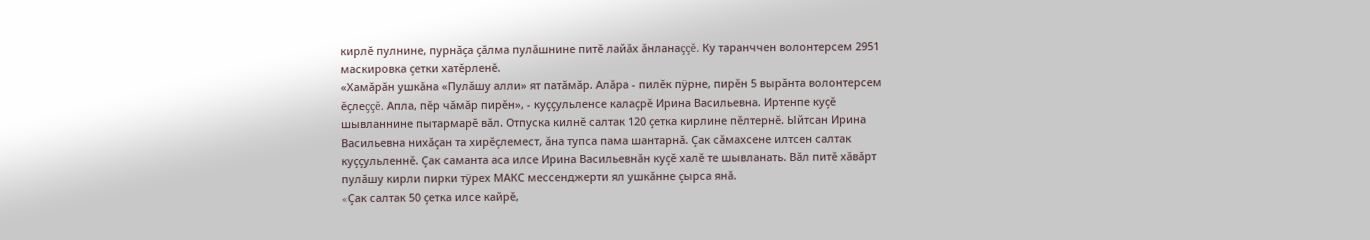кирлĕ пулнине, пурнăçа çăлма пулăшнине питĕ лайăх ăнланаççĕ. Ку таранччен волонтерсем 2951 маскировка çетки хатĕрленĕ.
«Хамăрăн ушкăна «Пулăшу алли» ят патăмăр. Алăра - пилĕк пÿрне, пирĕн 5 вырăнта волонтерсем ĕçлеççĕ. Апла, пĕр чăмăр пирĕн», - куççульленсе калаçрĕ Ирина Васильевна. Иртенпе куçĕ шывланнине пытармарĕ вăл. Отпуска килнĕ салтак 120 çетка кирлине пĕлтернĕ. Ыйтсан Ирина Васильевна нихăçан та хирĕçлемест, ăна тупса пама шантарнă. Çак сăмахсене илтсен салтак куççульленнĕ. Çак саманта аса илсе Ирина Васильевнăн куçĕ халĕ те шывланать. Вăл питĕ хăвăрт пулăшу кирли пирки тÿрех МАКС мессенджерти ял ушкăнне çырса янă.
«Çак салтак 50 çетка илсе кайрĕ,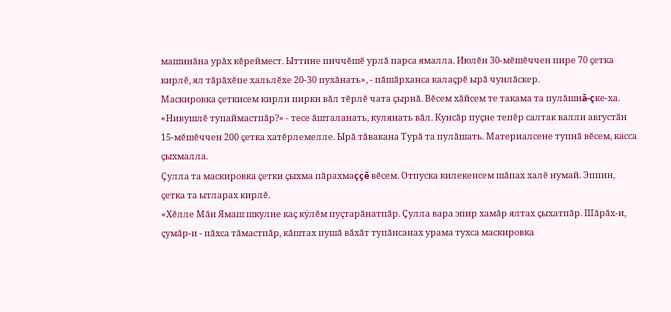машинăна урăх кĕреймест. Ыттине пиччĕшĕ урлă парса ямалла. Июлĕн 30-мĕшĕччен пире 70 çетка кирлĕ, ял тăрăхĕпе хальлĕхе 20-30 пухăнать», - пăшăрханса калаçрĕ ырă чунлăскер.
Маскировка çеткисем кирли пирки вăл тĕрлĕ чата çырнă. Вĕсем хăйсем те такама та пулăшнă-çке-ха. «Нивушлĕ тупаймастпăр?» - тесе ăшталанать, кулянать вăл. Кунсăр пуçне тепĕр салтак валли августăн 15-мĕшĕччен 200 çетка хатĕрлемелле. Ырă тăвакана Турă та пулăшать. Материалсене тупнă вĕсем, касса çыхмалла.
Çулла та маскировка çетки çыхма пăрахмаççĕ вĕсем. Отпуска килекенсем шăпах халĕ нумай. Эппин, çетка та ытларах кирлĕ.
«Хĕлле Мăн Ямаш шкулне каç кÿлĕм пуçтарăнатпăр. Çулла вара эпир хамăр ялтах çыхатпăр. Шăрăх-и, çумăр-и - пăхса тăмастпăр, кăштах пушă вăхăт тупăнсанах урама тухса маскировка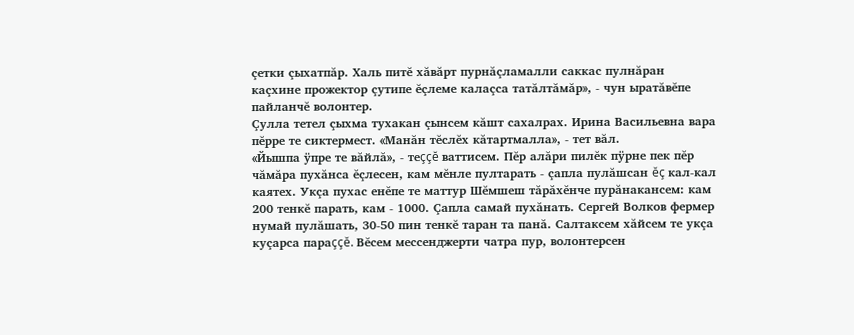çетки çыхатпăр. Халь питĕ хăвăрт пурнăçламалли саккас пулнăран каçхине прожектор çутипе ĕçлеме калаçса татăлтăмăр», - чун ыратăвĕпе пайланчĕ волонтер.
Çулла тетел çыхма тухакан çынсем кăшт сахалрах. Ирина Васильевна вара пĕрре те сиктермест. «Манăн тĕслĕх кăтартмалла», - тет вăл.
«Йышпа ÿпре те вăйлă», - теççĕ ваттисем. Пĕр алăри пилĕк пÿрне пек пĕр чăмăра пухăнса ĕçлесен, кам мĕнле пултарать - çапла пулăшсан ĕç кал-кал каятех. Укçа пухас енĕпе те маттур Шĕмшеш тăрăхĕнче пурăнакансем: кам 200 тенкĕ парать, кам - 1000. Çапла самай пухăнать. Сергей Волков фермер нумай пулăшать, 30-50 пин тенкĕ таран та панă. Салтаксем хăйсем те укçа куçарса параççĕ. Вĕсем мессенджерти чатра пур, волонтерсен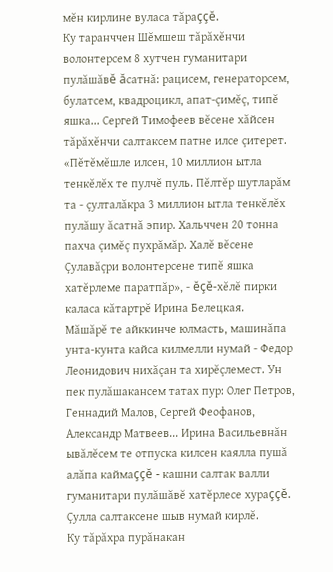мĕн кирлине вуласа тăраççĕ.
Ку таранччен Шĕмшеш тăрăхĕнчи волонтерсем 8 хутчен гуманитари пулăшăвĕ ăсатнă: рацисем, генераторсем, булатсем, квадроцикл, апат-çимĕç, типĕ яшка... Сергей Тимофеев вĕсене хăйсен тăрăхĕнчи салтаксем патне илсе çитерет.
«Пĕтĕмĕшле илсен, 10 миллион ытла тенкĕлĕх те пулчĕ пуль. Пĕлтĕр шутларăм та - çулталăкра 3 миллион ытла тенкĕлĕх пулăшу ăсатнă эпир. Хальччен 20 тонна пахча çимĕç пухрăмăр. Халĕ вĕсене Çулавăçри волонтерсене типĕ яшка хатĕрлеме паратпăр», - ĕçĕ-хĕлĕ пирки каласа кăтартрĕ Ирина Белецкая.
Мăшăрĕ те айккинче юлмасть, машинăпа унта-кунта кайса килмелли нумай - Федор Леонидович нихăçан та хирĕçлемест. Ун пек пулăшакансем татах пур: Олег Петров, Геннадий Малов, Сергей Феофанов, Александр Матвеев... Ирина Васильевнăн ывăлĕсем те отпуска килсен каялла пушă алăпа каймаççĕ - кашни салтак валли гуманитари пулăшăвĕ хатĕрлесе хураççĕ. Çулла салтаксене шыв нумай кирлĕ.
Ку тăрăхра пурăнакан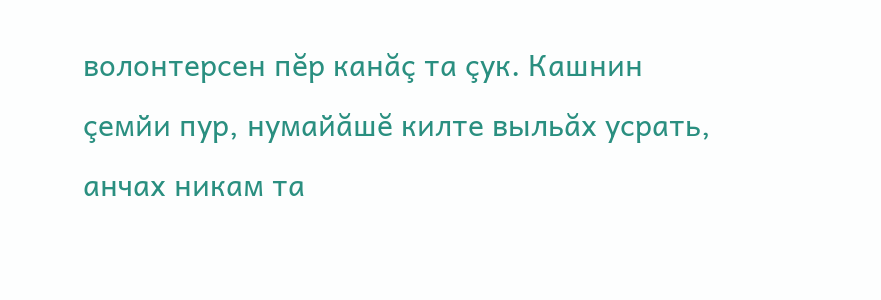волонтерсен пĕр канăç та çук. Кашнин çемйи пур, нумайăшĕ килте выльăх усрать, анчах никам та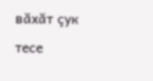вăхăт çук тесе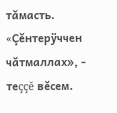тăмасть. «Çĕнтерÿччен чăтмаллах», - теççĕ вĕсем.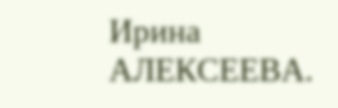Ирина АЛЕКСЕЕВА.